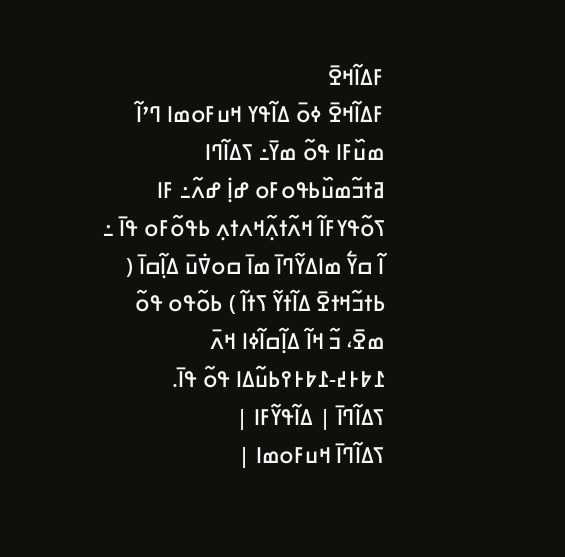ߓߡߊ߬ߞߐ߫
ߓߡߊ߬ߞߐ߫ ߦߋ߫ ߡߊ߬ߟߌ ߞߎߓߋߘߊ ߣߴߊ߬ ߘߎ߰ߓߊ ߟߋ߬ ߘߌ߫߸ ߖߡߊ߬ߣߊ ߥߙߏ߬ߘߎ߰ߕߟߋߓߋ ߝߊ߲߭ ߝߍ߬߸ ߓߊ ߖߋ߬ߟߌߓߊ߬ ߞߍ߬ߙߍ߲߬ߞߍߙߍ߲ ߕߟߋ߬ߓߋ ߟߊ߫ ߸ ߊ߬ ߛߌ߱ ߘߊߡߌ߬ߣߊ߫ ߘߊ߫ ߛߋߜ߭ߎ߫ ߡߊ߲߬ߛߊ߫ ( ߕߙߏ߬ߞߙߐ߫ ߡߊ߬ߙߌ߬ ߖߙߊ߬ ) ߕߋ߬ߟߋ ߟߋ߬ ߘߐ߫، ߏ߬ ߞߊ߬ ߡߊ߲߬ߛߊ߬ߦߊ ߞߍ߫ ߁߈߅߄-߁߈߅߉ߕߎ߬ߡߊ ߟߋ߬ ߟߊ߫.
ߖߡߊ߬ߣߊ߫ | ߡߊ߬ߟߌ߬ߓߊ |
ߖߡߊ߬ߣߊ߫ ߞߎߓߋߘߊ |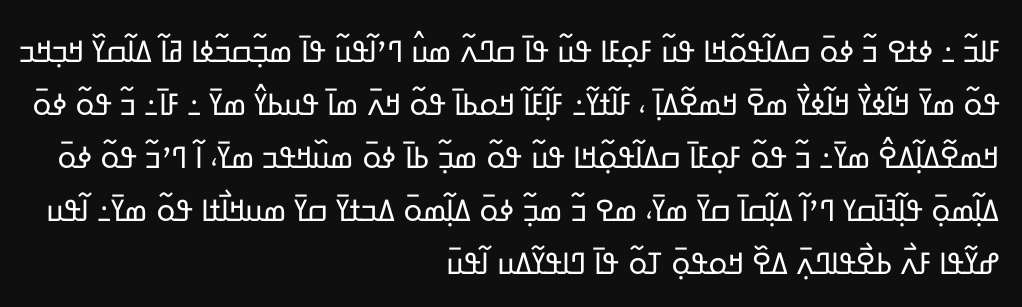ߓߊߏ߬ ߸ ߦߙߐ ߏ߬ ߦߋ߫ ߛߡߊ߬ߟߋ߬ߞߊ ߟߎ߬ ߓߋ߲ߓߊ ߟߎ߬ ߟߊ߫ ߛߣߍ߬ ߘߎ߮ ߣߴߊ߬ߟߎ߬ ߟߊ߫ ߘߏ߲߬ߛߏ߬ߦߊ ߥߊ߬ ߡߊ߬ߛߌ߰ ߞߏ߲ߞߏ ߟߋ߬ ߘߌ߫ ߞߊ߬ߦߌ߯ ߞߊ߬ߦߌ߯ ߘߐ߫ ߞߘߐ߬ߡߊ߲߫ ، ߓߊ߬ߙߌ߬߸ ߓߊ߲߬ߓߊ߬ ߞߋߕߊ߫ ߟߋ߬ ߞߍ߫ ߘߊ߫ ߟߎߕߌ߮ ߘߌ߫ ߸ ߓߊ߫߸ ߏ߬ ߟߋ߬ ߦߋ߫ ߞߘߐ߬ߡߊ߲߬ߡߐ߮ ߘߌ߫߸ ߏ߬ ߟߋ߬ ߓߋ߲ߓߊ߫ ߛߡߊ߬ߟߋ߲߬ߞߊ ߟߎ߬ ߟߋ߬ ߘߏ߲߬ ߕߊ߫ ߦߋ߫ ߘߎ߰ߞߟߏ ߘߌ߫، ߊ߬ ߣߴߏ߬ ߟߋ߬ ߦߋ߫ ߡߊ߲߬ߘߋ߲߫ ߟߊ߲߬ߔߊ߫ߛߌ ߣߴߊ߬ ߡߊ߲߬ߛߊ߫ ߛߌ߫ ߘߌ߫، ߘߐ ߏ߬ ߘߏ߲߬ ߦߋ߫ ߡߊ߲߬ߘߋ߫ ߡߏߙߌ߫ ߛߌ߫ ߘߎߞߊ߯ߙߊ ߟߋ߬ ߘߌ߫߸ ߊ߬ߟߎ ߝߌ߬ߟߊ ߓߍ߯ ߕߐ߯ߟߊߣߍ߲߫ ߡߐ߰ ߞߋߟߋ߲߫ ߠߋ߬ ߟߊ߫ ߣߊߟߌ߬ߡߎ ߊ߬ߟߎ߫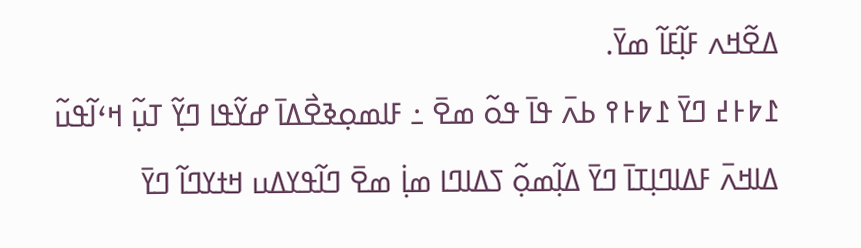ߡߐ߬ߞߍ ߓߊ߲߬ߓߊ߬ ߘߌ߫.
߁߈߅߄ ߣߌ߫ ߁߈߅߉ ߕߍ߫ ߟߊ߫ ߟߋ߬ ߘߐ߫ ߸ ߓߊߘߋ߲ߢߐ߯ߡߊ߫ ߝߌ߬ߟߊ ߣߌ߲߬ ߠߎ߲߬ ߞߵߊ߬ߟߎ߬ ߡߊߞߍ߫ ߓߡߊߣߊ߲ߠߊ߫ ߣߌ߫ ߡߊ߲߬ߘߋ߲߬ ߖߡߊߣߊ ߘߊ߲߭ ߘߐ߫ ߣߊ߬ߟߌߡߎ ߞߙߌߣߊ߬ ߣߌ߫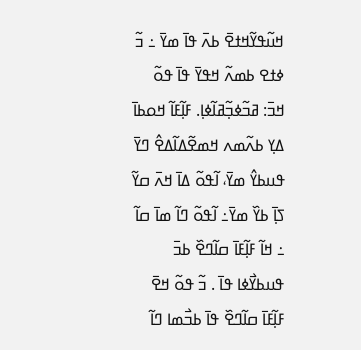ߞߎ߬ߟߌ߬ߞߙߐ߫ ߕߍ߫ ߟߊ߫ ߘߌ߫ ߸ ߏ߬ ߦߙߐ ߕߘߍ߬ ߞߟߌ߫ ߟߊ߫ ߟߋ߬ ߞߏ߫: ߥߏ߬ߦߏ߲߬ߥߊ߬ߦߊ߲. ߓߊ߲߬ߓߊ߬ ߞߋߕߊ߫ ߡߌ߲ ߕߍ߬ߘߍ ߞߘߐ߬ߡߊ߬ߡߐ߮ ߣߌ߫ ߟߎߕߌ߮ ߘߌ߫، ߊ߬ߟߋ߬ ߡߊ߫ ߞߍ߫ ߛߌ߬ ߖߊ߲߫ ߕߌ߰ ߘߌ߫߸ ߊ߬ߟߋ߬ ߣߊ߬ ߘߊ߫ ߛߊ߬ ߸ ߞߊ߬ ߓߊ߲߬ߓߊ߫ ߛߊ߬ߣߐ߰ ߕߏ߫ ߟߎߕߌ߯ߦߊ ߟߊ߫ . ߏ߬ ߟߋ߬ ߞߐ߫ ߓߊ߲߬ߓߊ߫ ߛߊ߬ߣߐ߰ ߟߊ߫ ߕߏ߯ߘߊ ߣߊ߬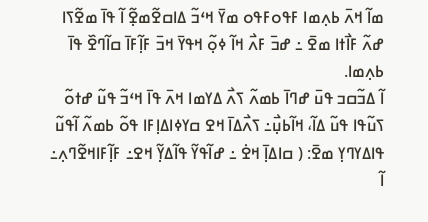ߘߊ߬ ߞߍ߫ ߕߍ߲ߘߊ ߓߟߋߓߟߋ ߘߌ߫ ߞߵߏ߬ ߡߊߛߐ߬ߘߐ߲߬ ߊ߬ ߟߊ߫ ߘߐ߬ߖߊ ߝߍ߬ ߓߊ߯ߙߊ ߘߐ߫ ߸ ߝߏ߫ ߓߍ߯ ߞߊ߬ ߦߋ߲߬ ߞߟߌ߫ ߞߏ߫ ߓߊ߲߬ߓߊ߫ ߛߊ߬ߣߐ߰ ߟߊ߫ ߕߍ߲ߘߊ.
ߊ߬ ߡߏ߬ߛߏ ߟߎ߫ ߝߣߊ߫ ߕߘߍ߬ ߖߍ߯ ߡߌߘߊ ߞߍ߫ ߟߊ߫ ߞߵߏ߬ ߟߎ߬ ߝߙߋ߬ ߖߎ߬ߟߊ ߟߎ߬ ߡߊ߬، ߞߊ߬ߕߎ߲߯߸ ߖߍ߯ߡߊ߫ ߞߐ ߛߌߦߊߡߊ߲ߓߊ ߟߋ߬ ߕߘߍ߬ ߊ߬ߟߎ߬ ߟߊߡߌߣߌ߲ ߘߐ߫: ( ߛߊߡߊ߲߫ ߞߐ߭ ߸ ߝߊ߬ߟߌ߬ ߟߊ߬ߡߌ߲߬ ߞߐ߸ ߓߊ߲߬ߓߊߞߐ߬ߣߍ߲߸ ߊ߬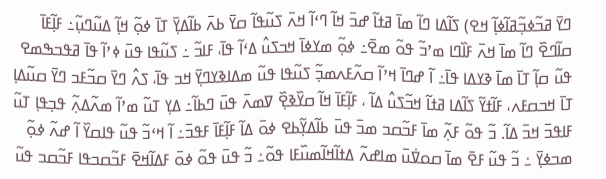ߣߌ߫ ߥߏ߬ߦߏ߲߬ߥߊ߬ߦߊ߲߬ ߞߐ) ߖߊ߬ߡߊ ߣߊ߬ ߘߊ߫ ߥߙߊ߬ ߝߏ߫ ߞߊ߬ ߣߵߊ߬ ߞߍ߫ ߖߎ߬ߟߊ߬ ߛߌ߫ ߕߍ߫ ߕߊ߬ߡߌ߲߫ ߠߊ߫ ߦߋ߲߬ ߞߊ߲߬ ߡߎ߬ߣߎ߲߬߸ ߓߊ߲߬ߓߊ߫ ߛߊ߬ߣߐ߰ ߣߊ߬ ߘߊ߫ ߞߍ߫ ߓߊ߰ߣߊ ߘߴߏ߬ ߟߋ߬ ߘߐ߫߸ ߦߋ߲߬ ߘߌߦߊ߫ ߞߏߖߎ߮ ߡߵߊ߬ ߟߊ߫، ߓߊߏ߬ ߸ ߖߎ߬ߟߊ ߟߎ߫ ߦߴߊ߬ ߟߊ߫ ߥߟߏߒߘߐ ߟߎ߬ ߛߊ߲߬ ߠߊ߫ ߘߊ߫ ߢߌߡߊ ߟߊ߫߸ ߊ߬ ߝߣߊ߫ ߞߴߊ߬ ߛߍ߬ߓߍߘߏ߲߬ ߖߎ߬ߟߊ ߟߎ߬ ߘߡߊߢߌߣߌ߲߫ ߞߏ ߟߊ߫، ߖߍ߮ ߣߌ߫ ߛߏ߬ߓߏ ߣߌ߫ ߛߎ߬ߡߊ߲ ߠߊ߫ ߞߏߛߓߍ، ߓߊ߬ߙߌ߬ ߖߊ߬ߡߊ ߥߙߊ߬ ߞߏ߬ߖߎ߮ ߡߊ߬ ، ߓߊ߲߬ߓߊ߫ ߞߊ߬ ߛߌ߰ߢߐ߲߰ ߜߘߍ߫ ߟߎ߫ ߣߕߊ߬߸ ߡߌ߲ ߠߎ߬ ߘߴߊ߬ ߘߍ߬ߡߍ߲߬ ߟߏ߲ߟߊ߲ ߠߎ߬ ߓߊߟߏ߫ ߞߏ߫ ߡߊ߬. ߏ߬ ߟߋ߬ ߓߍ߲߬ ߘߊ߫ ߓߏ߬ߛߏ ߘߏ߫ ߟߎ߫ ߕߊ߬ߡߌ߲߬ߕߐ ߦߋ߫ ߡߊ߬ ߓߊ߲߬ߓߊ߫ ߓߟߏ߫߸ ߊ߬ ߞߵߏ߬ ߟߎ߬ ߟߊߛߌ߰ ߊ߬ ߝߍ߬ ߦߋ߲߬ ߘߏߦߌ߲߫ ߸ ߏ߬ ߟߎ߬ ߓߐ߫ ߘߊ߫ ߛߋߜ߭ߎ߫ ߘߊߝߍ߬ ߡߙߊ߬ߞߊ߬ߘߎ߰ߓߊ ߟߋ߬߸ ߏ߬ ߟߎ߫ ߟߋ߬ ߦߋ߫ ߓߡߊ߬ߞߐ߫ ߓߏ߬ߛߏߟߊ ߓߏ߬ߛߏ ߟߎ߬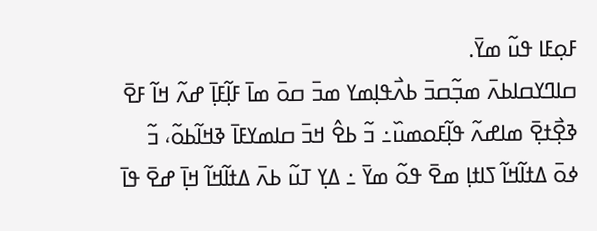ߓߋ߲ߓߊ ߟߎ߬ ߘߌ߫.
ߛߊߣߌߛߊߕߍ߫ ߘߏ߲߬ߛߏ߫ ߕߍ߯ߟߊ߲ߘߌ ߘߏ߫ ߛߋ߫ ߘߊ߫ ߓߊ߲߬ߓߊ߲߫ ߝߍ߬ ߞߊ߬ ߓߐ߫ ߢߐ߲߯ߙߐ߲߫ ߘߊߝߍ߬ ߟߊ߲߬ߓߋߘߎ߰߸ ߏ߬ ߕߐ߮ ߞߏ߫ ߛߊߘߌߓߊ߫ ߢߞߊ߬ߕߋ߬، ߏ߬ ߦߋ߫ ߡߙߊ߬ߞߊ߬ ߖߊߙߊ߲ ߘߐ߫ ߟߋ߬ ߘߌ߫ ߸ ߡߌ߲ ߠߎ߬ ߕߍ߫ ߡߙߊ߬ߞߊ߬ ߞߊ߲߫ ߝߐ߫ ߟߊ߫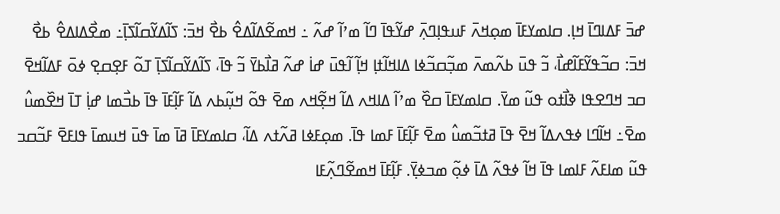ߝߏ߫ ߓߡߊߣߊ߫ ߞߊ߲. ߛߊߘߌߓߊ߫ ߘߋ߲ߞߍ߫ ߓߎߟߊ߲ߣߍ߲߫ ߝߌ߬ߟߊ߫ ߣߊ߬ ߘߴߊ߬ ߝߍ߬ ߸ ߞߘߐ߬ߡߊ߬ߡߐ߮ ߕߐ߯ ߞߏ߫: ߖߊ߬ߡߌ߬ߛߊ߬ߖߊ߲߫߸ ߘߐ߯ߡߊߡߐ߮ ߕߐ߯ ߞߏ߫: ߛߏ߬ߟߌ߬ߓߊ߬ߝߊ߯، ߏ߬ ߟߎ߫ ߕߍ߬ߘߍ߫ ߘߏ߲߬ߛߏ߬ߦߊ ߡߊߞߊ߬ߙߊ߲ ߞߊ߲߬ ߊ߬ߟߎ߫ ߝߊ߭ ߝߍ߬ ߥߊ߯ߕߌ߫ ߏ߬ ߟߊ߫، ߖߊ߬ߡߌ߬ߛߊ߬ߖߊ߲߫ ߠߋ߬ ߓߐ߲ߛߐ߲ ߦߋ߫ ߓߡߊ߬ߞߐ߫ ߛߏ ߞߣߐߟߊ ߢߊ߯ߙߋ ߟߎ߬ ߘߌ߫. ߛߊߘߌߓߊ߫ ߛߐ߰ ߘߴߊ߬ ߡߊߞߍ ߡߊ߬ ߞߐ߲߬ߞߍ ߘߐ߫ ߟߋ߬ ߞߎ߲߬ߕߍ ߡߊ߬ ߓߊ߲߬ߓߊ߫ ߟߊ߫ ߕߏ߯ߘߊ ߝߊ߲߭ ߠߊ߫ ߞߐ߰ߘߎ߮ ߘߐ߫߸ ߞߊ߬ߣߊ ߦߟߍߡߊ߬ ߞߐ߫ ߟߊ߫ ߥߙߏ߬ߘߎ߮ ߘߐ߫ ߓߊ߲߬ߓߊ߫ ߓߘߊ ߟߊ߫. ߘߋ߲ߓߦߊ ߥߍ߬ߙߍ ߡߊ߬، ߛߊߘߌߓߊ߫ ߥߊ߫ ߘߊ߫ ߟߎ߫ ߞߎߘߊ߫ ߟߊߓߐ߫ ߓߏ߬ߛߏ ߟߎ߬ ߘߊߓߍ߬ ߓߊߘߊ ߟߊ߫ ߞߊ߬ ߦߟߍ߬ ߡߊ߫ ߦߋ߲߬ ߘߏߦߌ߲߫. ߓߊ߲߬ߓߊ߫ ߞߘߐ߬ߣߍ߲߬ߓߊ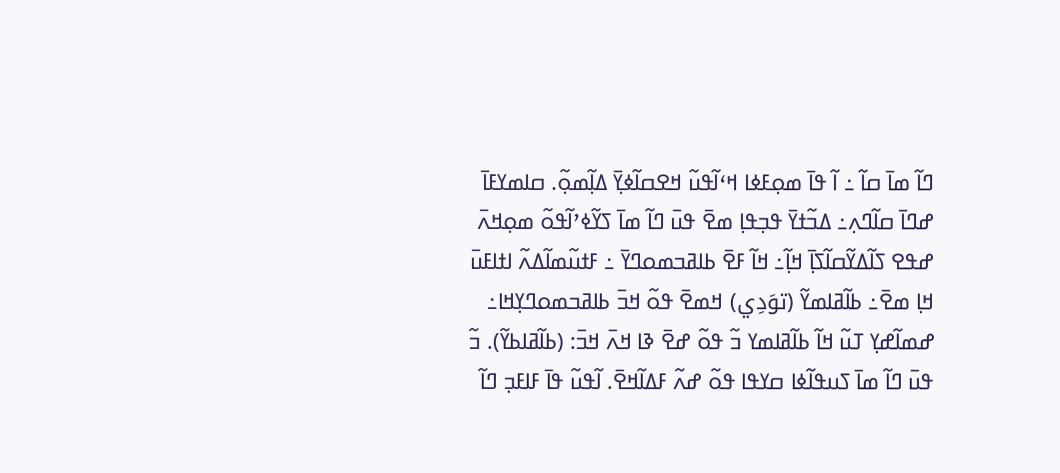ߣߊ߬ ߘߊ߫ ߛߊ߬ ߸ ߊ߬ ߟߊ߫ ߘߋ߲ߓߦߊ ߞߵߊ߬ߟߎ߬ ߞߐߛߊ߬ߦߌ߲߫ ߡߊ߲߬ߘߋ߲߬. ߛߊߘߌߓߊ߫ ߝߣߊ߫ ߛߊ߬ߣߍ߲߸ ߡߏ߬ߙߌ߫ ߟߏ߲ߟߊ߲ ߘߐ߫ ߟߎ߫ ߣߊ߬ ߘߊ߫ ߖߌ߬ߦߴߊ߬ߟߋ߬ ߘߋ߲ߞߍ߫ ߝߟߐ ߖߊ߬ߡߌ߬ߛߊ߬ߖߊ߲߫ ߞߊ߲߬߸ ߞߊ߬ ߓߐ߫ ߕߊߥߏߘߋߣߌ߫ ߸ ߓߙߎ߬ߘߊ߬ߡߍ߬ ߊߙߊߓߎ߫ ߞߊ߲ ߘߐ߫߸ ߕߊ߬ߥߊߘߌ߬ (توَدِي) ߞߘߐ߫ ߟߋ߬ ߞߏ߫ ߕߊߥߏߘߋߣߌ߲ߞߊ߸ ߝߘߊ߬ߝߌ߲ ߠߎ߬ ߞߊ߬ ߕߊ߬ߥߊߘߌ ߏ߬ ߟߋ߬ ߝߐ߫ ߢߊ ߞߍ߫ ߞߏ߫: (ߕߊ߬ߥߊߕߌ߬). ߏ߬ ߟߎ߫ ߣߊ߬ ߘߊ߫ ߖߎߟߊ߬ߦߊ ߛߌߟߊ ߟߋ߬ ߝߍ߬ ߓߡߊ߬ߞߐ߫. ߊ߬ߟߎ߬ ߟߊ߫ ߓߊߓߏ߲ ߣߊ߬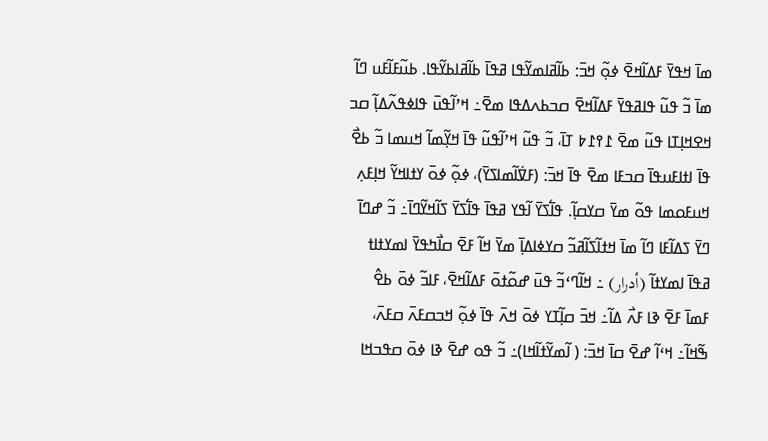ߘߊ߫ ߞߟߌ߫ ߓߡߊ߬ߞߐ߫ ߦߋ߲߬ ߞߏ߫: ߕߊ߬ߥߊߘߌ߬ߟߊ ߥߟߊ߫ ߕߊ߬ߥߊߕߌ߬ߟߊ. ߕߎ߬ߓߊ߬ߓߎ ߣߊ߬ ߘߊ߫ ߏ߬ ߟߎ߬ ߟߊߥߟߌ߫ ߓߡߊ߬ߞߐ߫ ߛߏߕߍߡߟߊ ߘߐ߫߸ ߞߴߊ߬ߟߎ߫ ߟߊߦߟߍ߬ߡߊ߲߬ ߛߏ ߞߐߞߊ߲ߠߊ ߟߎ߬ ߘߐ߫ ߁߉߁߈ ߠߊ߫، ߏ߬ ߟߎ߬ ߞߴߊ߬ߟߎ߬ ߟߊ߫ ߞߌ߲߬ߘߊ߬ ߞߎߘߊ ߏ߬ ߕߐ߯ ߟߊ߫ ߊߙߊߓߎߟߊ߫ ߛߏߓߊ ߘߐ߫ ߟߊ߫ ߞߏ߫: (ߓߜ߭ߊ߬ߘߊߖߌ߫)، ߦߋ߲߬ ߦߋ߫ ߌߙߊߞߌ߬ ߞߊ߲ߓߍ߲ ߞߎߓߋߘߊ ߟߋ߬ ߘߌ߫ ߛߌߛߊ߲߬. ߟߊ߱ߖߌ߫ ߊ߬ߟߌ ߥߟߊ߫ ߟߊ߱ߖߌ߫ ߖߊ߬ߞߌ߬ߣߊ߫߸ ߏ߬ ߝߣߊ߫ ߣߌ߫ ߖߡߊ߬ߓߊ ߣߊ߬ ߘߊ߫ ߞߙߊ߬ߖߊ߬ߥߏ߬ ߛߌߦߊߡߊ߲߫ ߘߌ߫ ߞߊ߬ ߓߐ߫ ߛߊ߯ߤߟߌ߫ ߊߘߌߙߊߙ ߥߟߊ߫ ߊߘߌߙߊ߬ (أدرار) ߸ ߞߊ߬ߣߵߏ߬ ߟߎ߫ ߝߋ߬ߙߋ߫ ߓߡߊ߬ߞߐ߫، ߓߊߏ߬ ߦߋ߫ ߕߐ߮ ߓߘߊ߫ ߓߐ߫ ߢߊ ߓߍ߯ ߡߊ߬߸ ߞߏ߫ ߛߊ߲߬ߠߌ ߦߋ߫ ߞߍ߫ ߟߊ߫ ߦߋ߲߬ ߞߏߛߓߍ߫ ߛߓߍ߫، ߒ߬ߞߊ߬߸ ߞߵߊ߬ ߝߐ߫ ߛߊ߫ ߞߏ߫: ( ߊ߬ߘߌ߬ߙߊ߬ߞߊ)߸ ߏ߬ ߟߋ ߝߐ߫ ߢߊ ߦߋ߫ ߛߟߏߞߊ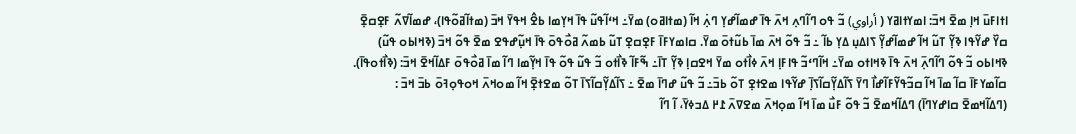ߊߙߊߓߎ߫ ߞߊ߲ ߘߐ߫ ߞߏ߫: ߊߘߌߙߊߥߌ ( أراوي) ߏ߬ ߟߋ ߣߊ߬ߣߍ߲ ߞߍ߫ ߟߊ߫ ߝߘߊ߬ߝߌ߲ ߣߍ߲߭ ߞߊ߬ (ߘߙߊߥߋ) ߘߌ߫߸ ߞߵߊ߬ߟߎ߬ ߟߊ߫ ߞߌ߲ߘߊ ߕߐ߮ ߞߟߌ߫ ߞߏ߫ (ߘߙߊ߬ߥߋ߬ߟߊ)، ߝߘߊ߬ߜߍ߬ ߓߐ߲ߛߐ߲߫ ߛߌ߰ ߝߌ߬ߟߊ ߢߌ߲߬ ߠߎ߬ ߞߊ߬ ߝߘߊ߬ߝߌ߲߬ ߖߊߡߎ߲ ߡߌ߲ ߕߊ߬ ߸ ߏ߬ ߟߋ߬ ߞߍ߫ ߘߊ߫ ߕߎ߬ߙߋ߫ ߘߌ߫. ߛߊߘߌߓߊ߫ ߓߐ߲ߛߐ߲ ߠߎ߬ ߕߘߍ߬ ߥߋ߯ߟߋ߫ ߟߊ߫ ߞߎ߲߬ߝߟߐ ߘߐ߫ ߟߋ߬ ߞߏ߫ (ߢߞߊߕߋ ߟߎ߬) ߢߞߊߕߋ ߏ߬ ߟߋ߬ ߣߊ߬ߣߍ߲߫ ߞߍ߫ ߟߊ߫ ߢߞߊߙߋ ߘߌ߫߸ ߞߊ߬ߣߵߏ߬ ߟߊߓߊ߲ ߞߍ߫ ߦߊ߯ߙߋ ߘߌ߫ ߞߐߛߊ߲ ߢߌ߲߬ ߠߊ߫߸ ߒ߬ߓߊ߬ ߢߊ߯ߙߋ ߏ߬ ߟߎ߬ ߟߋ߬ ߟߊ߫ ߞߌ߲߬ߘߊ ߣߊ߬ ߘߊ߫ ߥߋ߯ߟߋ߫ ߓߡߊ߬ߞߐ߫ ߞߏ߫: (ߢߊ߯ߙߋߟߊ߫).
ߛߊ߬ߘߌߓߊ߫ ߛߊ߬ ߘߊ߫ ߞߊ߬ ߛߏ߬ߟߌ߬ߓߊ߬ߝߊ߯ ߣߌ߫ ߖߊ߬ߡߌ߲߬ߛߊ߬ߖߊ߲߫ ߝߌ߬ߟߊ ߘߐߙߐ߲ ߠߋ߬ ߕߏ߫߸ ߏ߬ ߟߎ߬ ߝߣߊ߫ ߘߐ߫ ߸ ߖߊ߬ߡߌ߲߬ߛߊ߬ߖߊ߫ ߠߋ߬ ߘߐߙߐ߲߫ ߞߊ߬ ߘߋߞߍ߫ ߞߋߟߋ߲ߔߋ߫ ߕߏ߫ ߞߏ߫ : (ߣߡߊ߬ߞߘߐ߫ ߛߊߝߌߣߊ߫) ߣߡߊ߬ߞߘߐ߫ ߏ߬ ߟߋ߬ ߓߎ߯ ߘߊ߫ ߞߊ߬ ߘߋ߲ߞߍ߫ ߘߐߜߍ߫ ߁߂ ߡߏߦߌ߫، ߊ߬ ߣߊ߬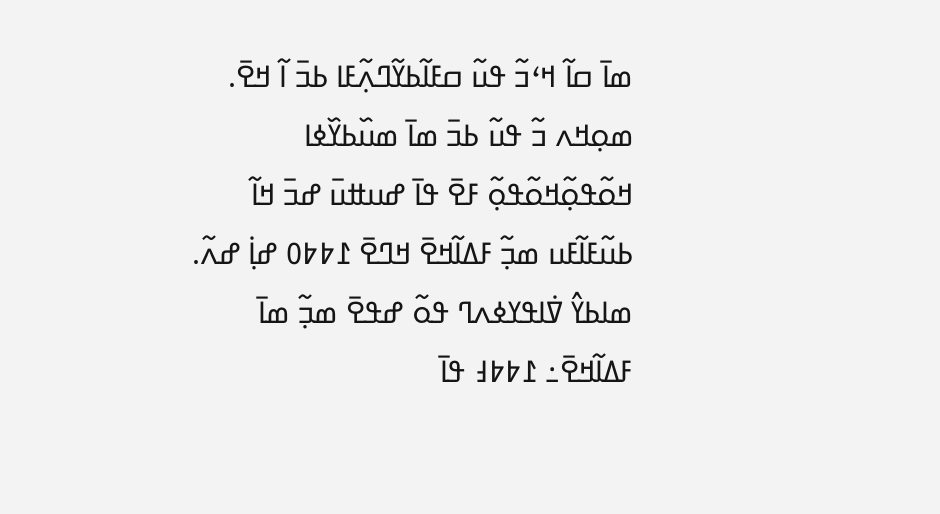ߘߊ߫ ߛߊ߬ ߞߵߏ߬ ߟߎ߬ ߛߓߊ߬ߕߌ߬ߣߍ߲߬ߓߊ ߕߏ߫ ߊ߬ ߞߐ߫. ߘߋ߲ߞߍ ߏ߬ ߟߎ߬ ߕߏ߫ ߘߊ߫ ߘߎ߰ߕߌ߰ߦߊ ߞߋ߬ߟߋ߲߬ߞߋ߬ߟߋ߲߬ ߓߐ߫ ߟߊ߫ ߝߎߚߎ߫ ߝߏ߫ ߞߊ߬ ߕߎ߬ߓߊ߬ߓߎ ߘߏ߲߬ ߓߡߊ߬ߞߐ߫ ߞߣߐ߫ ߁߈߈߀ ߝߊ߲߭ ߝߍ߬. ߘߊߕߌ߮ ߜ߭ߊߟߌߦߍߣ ߟߋ߬ ߝߟߐ߫ ߘߏ߲߬ ߘߊ߫ ߓߡߊ߬ߞߐ߫߸ ߁߈߈߃ ߟߊ߫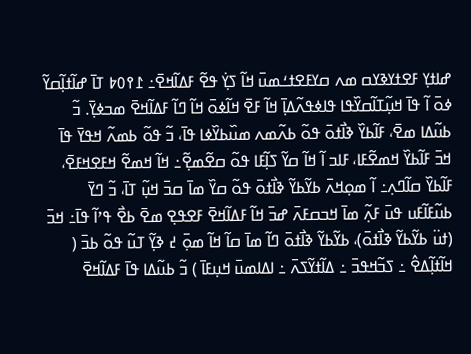ߝߊߙߌ߲ ߓߐߙߌߢߌߛ ߘߍ ߛߌߓߐߙߑߘߎ߫ ߞߊ߬ ߖߌ߲߭ ߟߐ߬ ߓߡߊ߬ߞߐ߫߸ ߁߉߀߈ ߠߊ߫ ߝߊ߬ߙߊ߲߬ߛߌ߬ ߦߋ߫ ߊ߬ ߟߊ߫ ߞߎ߲߬ߠߊ߬ߛߌ߰ߟߊ ߟߊߦߟߍ߬ߡߊ߲߫ ߞߊ߬ ߓߐ߫ ߞߊ߬ߦߋ߫ ߞߊ߬ ߣߊ߬ ߓߡߊ߬ߞߐ߫ ߘߏߦߌ߲߫. ߏ߬ ߕߎ߬ߡߊ ߘߐ߫، ߓߊ߬ߕߌ߰ ߢߊ߯ߙߋ߫ ߟߋ߬ ߕߍ߬ߘߍ ߘߎ߰ߕߌ߰ߦߊ ߟߊ߫، ߏ߬ ߟߋ߬ ߕߘߍ߬ ߞߟߌ߫ ߟߊ߫ ߞߏ߫ ߓߊ߬ߕߌ߰ ߞߘߐ߬ߓߊ، ߓߊߏ ߊ߬ ߞߊ߬ ߛߌ߬ ߖߊ߲߬ߓߊ ߟߋ߬ ߛߐ߬ߘߐ߲߬߸ ߞߊ߬ ߞߘߐ߬ ߞߓߐߞߓߐ߫، ߓߊ߬ߕߌ߰ ߛߊ߬ߣߍ߲߸ ߊ߬ ߘߋ߲ߞߍ߫ ߕߌ߬ߕߌ߬ ߢߊ߯ߙߋ߫ ߟߋ߬ ߛߌ߰ ߘߊ߫ ߛߏ߫ ߞߎ߲߬ ߠߊ߫، ߏ߬ ߣߌ߫ ߕߎ߬ߓߊ߬ߓߎ ߟߎ߫ ߓߍ߲߬ ߘߊ߫ ߞߏߛߓߍ߫ ߝߏ߫ ߞߊ߬ ߓߡߊ߬ߞߐ߫ ߓߐߟߐ߲ ߘߐ߫ ߕߐ߯ ߟߴߊ߬ ߟߊ߫߸ ߞߏ߫ (ߙߎ߳ ߕߌ߬ߕߌ߬ ߢߊ߯ߙߋ߫)، ߕߌ߬ߕߌ߬ ߢߊ߯ߙߋ߫ ߣߊ߬ ߘߊ߫ ߛߊ߬ ߞߊ߬ ߘߋ߲߫ ߄ ߢߌ߲߬ ߠߎ߬ ߟߋ߬ ߕߏ߫ ( ߞߊ߬ߙߊ߲߬ߡߐ߮ ߸ ߖߏ߬ߞߟߏ߫ ߸ ߡߊ߬ߙߌ߬ߖߍ߫ ߸ ߊߡߊߘߎ߫ ߞߎ߲ߓߊ߫ ) ߏ߬ ߕߎ߬ߡߊ ߟߊ߫ ߓߡߊ߬ߞߐ߫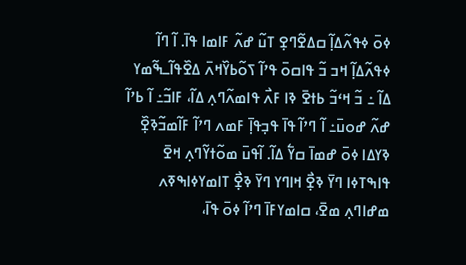ߦߋ߫ ߦߟߍ߬ߡߊ߲߬ ߛߡߐ߬ߣߐ߲ ߠߎ߬ ߝߍ߬ ߓߊߘߊ ߟߊ߫. ߊ߬ ߣߊ߬ ߦߟߍ߬ߡߊ߲߬ ߞߏ ߏ߬ ߟߊߛߋ߫ ߟߴߊ߬ ߖߋ߬ߕߌ߰ߞߍ߫ ߡߐ߰ߟߊ߬ߺߒ߬ߘߌ ߡߊ߬ ߸ ߏ߬ ߞߵߏ߬ ߕߙߐ߫ ߢߊ ߓߍ߯ ߟߊߘߍ߬ߣߍ߲ ߡߊ߬، ߓߊߏ߬߸ ߊ߬ ߕߴߊ߬ ߝߍ߬ ߝߋߎ߫߸ ߊ߬ ߣߴߊ߬ ߟߊ߫ ߟߏ߲ߟߊ߲߫ ߓߘߍ ߣߴߊ߬ ߓߊ߬ߘߏ߬ߢߐ߲߰ ߢߌߡߊ ߦߋ߫ ߝߘߊ߫ ߛߌ߱ ߡߊ߬. ߊ߬ߟߎ߫ ߘߋ߬ߙߌ߬ߣߍ߲ ߞߐ߫ ߟߊߒߠߦߊ ߣߌ߫ ߢߐ߲߯ ߞߊߣߌ ߣߌ߫ ߢߐ߲߯ ߠߊߘߌߦߊߒߧߍ ߘߝߊߣߍ߲ ߘߐ߫، ߛߊߘߌߓߊ߫ ߣߴߊ߬ ߦߋ߫ ߟߊ߫،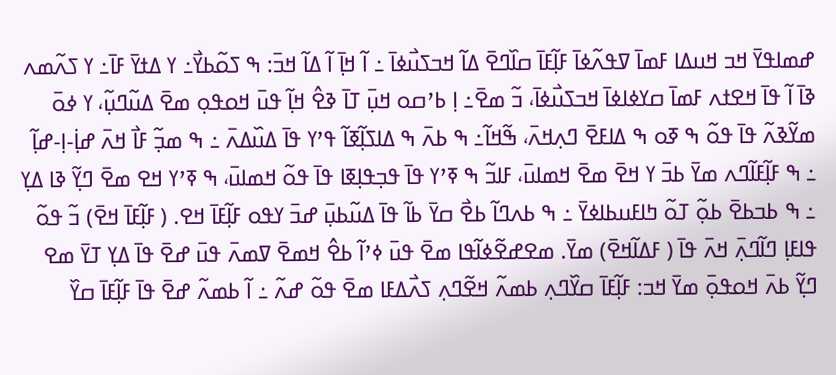ߝߘߊߟߌ߫ ߞߏ ߞߎߡߊ ߓߘߊ߫ ߜߟߍ߬ߦߊ߫ ߓߊ߲߬ߓߊ߫ ߛߊ߰ߣߐ߫ ߡߊ߬ ߞߏߖߎ߯ߦߊ߫ ߸ ߊ߬ ߞߊ߲߫ ߊ߬ ߡߊ߬ ߞߏ߫: ߒ ߖߋ߬ߕߌ߯߸ ߌ ߡߙߌ߫ ߓߊ߫߸ ߌ ߖߍ߬ߘߍ ߢߊ߫ ߊ߬ ߟߊ߫ ߞߐߙߍ ߓߘߊ߫ ߛߌߦߊߦߊ߫ ߞߏߖߎ߯ߦߊ߫، ߏ߬ ߘߐ߫߸ ߊ߲ ߕߴߛߋ ߞߎ߲߫ ߠߊ߫ ߢߐ߮ ߞߊ߲߬ ߟߎ߫ ߞߋߟߋ߲ ߘߐ߫ ߡߎ߬ߣߎ߲߬، ߌ ߦߋ߫ ߘߌ߬ߢߍ߬ ߟߊ߫ ߟߋ߬ ߒ ߧߋ ߒ ߡߊߓߐ߫ ߣߍ߲ߞߍ߫، ߒ߬ߞߊ߬߸ ߒ ߕߍ߫ ߒ ߡߊߖߊ߲߬ߧߊ߬ ߟߴߌ ߟߊ߫ ߡߎ߰ߡߍ߫ ߸ ߒ ߘߏ߲߬ ߓߊ߯ ߞߍ߫ ߝߊ߲߭-ߊ߲-ߝߊ߲߬ ߸ ߒ ߓߊ߲߬ߓߊ߬ߣߍ ߘߌ߫ ߕߏ߫ ߌ ߞߐ߫ ߘߐ߫ ߞߘߊߎ߫، ߓߊߏ߬ ߒ ߧߴߌ ߟߊ߫ ߟߏ߲ߟߊ߲ߧߊ ߟߊ߫ ߟߋ߬ ߞߘߊߎ߫، ߒ ߧߴߌ ߞߐ ߘߐ߫ ߣߌ߲߬ ߢߊ ߡߌ߲ ߸ ߒ ߕߏߕߐ߫ ߕߋ߲߬ ߠߋ߬ ߤߊߓߎߕߊߦߌ߫ ߸ ߒ ߕߍߣߊ߬ ߕߐ߯ ߛߌ߫ ߕߊ߬ ߟߊ߫ ߡߎ߬ߕߎ߲߫ ߝߏ߫ ߌߟߋ ߓߊ߲߬ߓߊ߫ ߞߐ. ( ߓߊ߲߬ߓߊ߫ ߞߐ߫) ߏ߬ ߟߋ߬ ߟߊߓߊ߲ ߣߊ߬ߣߍ߲߫ ߞߍ߫ ߟߊ߫ ( ߓߡߊ߬ߞߐ߫) ߘߌ߫. ߘߐߝߐ߬ߦߊ߬ߟߊ ߘߐ߫ ߟߎ߫ ߦߴߊ߬ ߕߐ߮ ߞߘߐ߫ ߜߘߍ߫ ߟߎ߫ ߝߐ߫ ߟߊ߫ ߡߌ߲ ߠߌ߫ ߘߐ ߣߌ߲߬ ߕߍ߫ ߞߋߟߋ߲߫ ߘߌ߫ ߞߏ: ߓߊ߲߬ߓߊ߫ ߛߌ߰ߣߍ߲ ߕߘߍ߬ ߞߐ߬ߣߍ߲ ߖߍ߯ߡߓߊ ߘߐ߫ ߟߋ߬ ߝߍ߬ ߸ ߊ߬ ߕߘߍ߬ ߝߐ߫ ߟߊ߫ ߓߊ߲߬ߓߊ߫ ߛߌ߰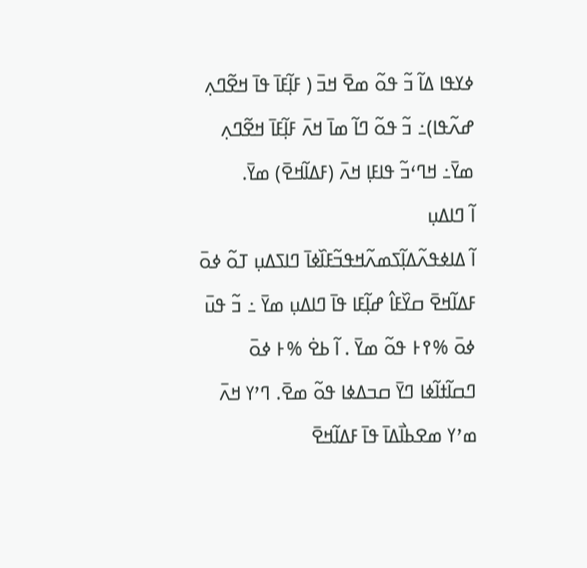ߦߌߟߊ ߡߊ߬ ߏ߬ ߟߋ߬ ߘߐ߫ ߞߏ߫ ( ߓߊ߲߬ߓߊ߫ ߟߊ߫ ߞߐ߬ߣߍ߲ ߝߍ߬ߟߊ)߸ ߏ߬ ߟߋ߬ ߣߊ߬ ߘߊ߫ ߞߍ߫ ߓߊ߲߬ߓߊ߫ ߞߐ߬ߣߍ߲ ߘߌ߫߸ ߞߣߵߏ߬ ߟߊߓߊ߲ ߞߍ߫ (ߓߡߊ߬ߞߐ߫) ߘߌ߫.
ߊ߬ ߣߊߡߎ߲
ߊ߬ ߡߊߦߟߍ߬ߡߊ߲߬ߖߘߍ߬ߞߟߏ߬ߓߊ߰ߦߊ߫ ߣߊߖߡߎ߲ ߠߋ߬ ߦߋ߫ ߓߡߊ߬ߞߐ߫ ߛߌ߰ߓߊ߮ ߝߊ߲߬ߓߊ ߟߊ߫ ߣߊߡߎ߲ ߘߌ߫ ߸ ߏ߬ ߟߎ߫ ߦߋ߫ %߉߅ ߟߋ߬ ߘߌ߫ . ߊ߬ ߕߐ߭ %߅ ߦߋ߫ ߣߛߊ߬ߙߊ߬ߦߊ ߣߌ߫ ߛߏߡߦߊ ߟߋ߬ ߘߐ߫. ߣߴߌ ߞߍ߫ ߘߴߌ ߘߐߕߊ߯ߡߊ߫ ߟߊ߫ ߓߡߊ߬ߞߐ߫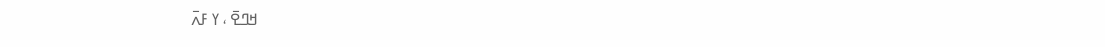ߞߣߐ߫ ، ߌ ߓߍ߫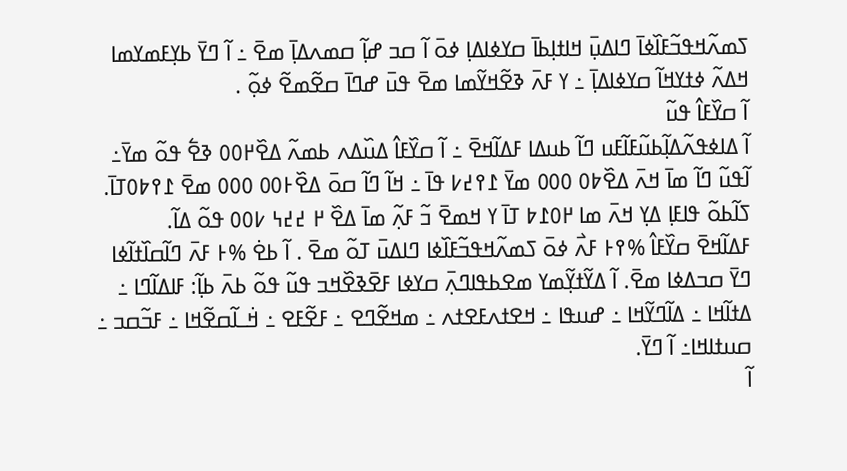ߖߘߍ߬ߞߟߏ߬ߓߊ߰ߦߊ߫ ߣߊߡߎ߲߫ ߞߊߙߊ߲ߕߊ߫ ߛߌߦߊߡߊ߲ ߦߋ߫ ߊ߬ ߛߏ ߝߊ߲߬ ߛߘߍߡߊ߲߫ ߘߐ߫ ߸ ߊ߬ ߣߌ߫ ߕߌ߲ߓߘߌߘߊ ߞߡߍ߬ ߦߙߌߞߊ߬ ߛߌߦߊߡߊ߲߫ ߸ ߌ ߓߍ߫ ߢߐ߬ߞߌ߬ߘߊ ߘߐ߫ ߟߎ߫ ߝߣߊ߫ ߛߐ߬ߘߐ߬ ߦߋ߲߬ .
ߊ߬ ߛߌ߰ߓߊ߮ ߟߎ߬
ߊ߬ ߡߊߦߟߍ߬ߡߊ߲߬ߕߎ߬ߓߊ߬ߓߎ ߣߊ߬ ߕߎߡߊ ߓߡߊ߬ߞߐ߫ ߸ ߊ߬ ߛߌ߰ߓߊ߮ ߡߎ߰ߡߍ ߕߘߍ߬ ߡߐ߰߂߀߀ ߢߐ߱ ߟߋ߬ ߘߌ߫߸ ߊ߬ߟߎ߬ ߣߊ߬ ߘߊ߫ ߞߍ߫ ߡߐ߰߈߀ ߀߀߀ ߘߌ߫ ߁߉߄߇ ߟߊ߫ ߸ ߞߊ߬ ߣߊ߬ ߛߋ߫ ߡߐ߰߅߀߀ ߀߀߀ ߘߐ߫ ߁߉߈߀ߠߊ߫. ߖߊ߬ߕߋ߬ ߟߊߓߊ߲ ߡߌ߲ ߞߍ߫ ߘߊ ߂߀߁߈ ߠߊ߫ ߌ ߞߘߐ߫ ߏ߬ ߓߍ߲߬ ߘߊ߫ ߡߐ߰ ߂ ߄߄߆ ߇߀߀ ߟߋ߬ ߡߊ߬.
ߓߡߊ߬ߞߐ߫ ߛߌ߰ߓߊ߮ %߉߅ ߓߍ߯ ߦߋ߫ ߖߘߍ߬ߞߟߏ߬ߓߊ߰ߦߊ ߣߊߡߎ߫ ߠߋ߬ ߘߐ߫ . ߊ߬ ߕߐ߭ %߅ ߓߍ߫ ߣߊ߬ߛߊ߰ߙߊ߬ߦߊ ߣߌ߫ ߛߏߡߦߊ ߘߐ߫. ߊ߬ ߡߌ߬ߙߌ߲߬ߘߌ ߘߐߕߟߊߣߍ߲߫ ߛߌߦߊ ߓߐ߫ߢߐ߰ߞߏ ߟߎ߬ ߟߋ߬ ߕߍ߫ ߕߊ߲߬: ߓߊߡߊ߬ߣߊ ߸ ߡߙߊ߬ߞߊ ߸ ߡߊ߬ߣߌ߬ߞߊ ߸ ߝߎߟߊ ߸ ߞߐߙߍߓߐߙߍ ߸ ߘߞߐ߬ߣߐ ߸ ߓߐ߬ߓߐ ߸ ߞ߭ߺߊ߬ߛߐ߬ߞߊ ߸ ߓߏ߬ߛߏ ߸ ߛߎߙߊߞߊ߸ ߊ߬ ߣߌ߫.
ߊ߬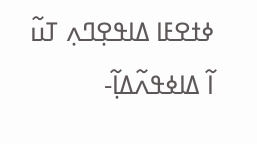ߦߙߐߓߊ ߡߊߟߐ߲ߣߍ߲ ߠߎ߬
ߊ߬ ߡߊߦߟߍ߬ߡߊ߲߬-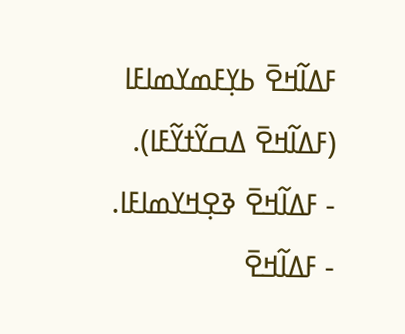ߓߡߊ߬ߞߐ߫ ߕߌ߲ߓߘߌߘߊߓߊ (ߓߡߊ߬ߞߐ߫ ߡߛߌ߬ߙߌ߬ߓߊ).
- ߓߡߊ߬ߞߐ߫ ߢߐ߲ߞߌߘߊߓߊ.
- ߓߡߊ߬ߞߐ߫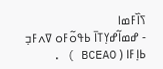ߖߊ߰ߓߘߊ
- ߝߘߊ߬ߝߌ߲ߠߊ߫ ߕߟߋ߬ߓߋ ߜߍߓߏ߲ ߕߊ߲ߓߊ ( BCEAO ) .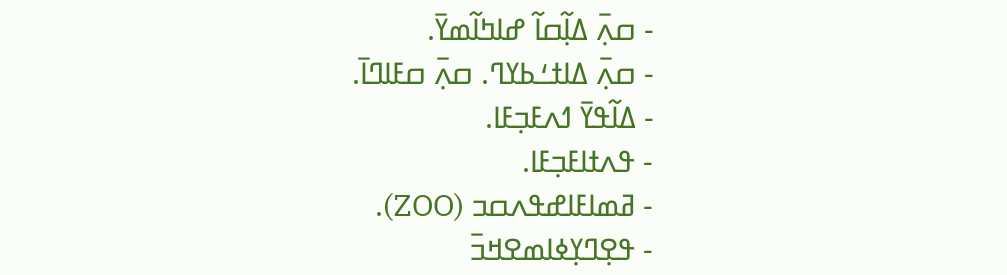- ߛߍ߲߫ ߡߊ߲߬ߛߊ߬ ߝߊߤߊ߬ߘߌ߫.
- ߛߍ߲߫ ߡߊߙߑߕߌߣ. ߛߍ߲߫ ߛߓߊߣߊ߫.
- ߡߊ߬ߟߌ߫ ߗߍߓߏ߲ߓߊ.
- ߟߍߙߊߓߏ߲ߓߊ.
- ߥߘߊߓߊߝߟߍߛߏ (ZOO).
- ߟߐ߲ߣߌ߲ߦߊߘߐߞߏ߫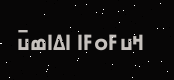ߞߎߓߋߓߊ ߊߡߊߘߎ߫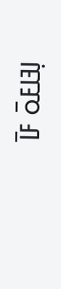ߊ߲ߔߊߓߋ߫ ߓߊ߫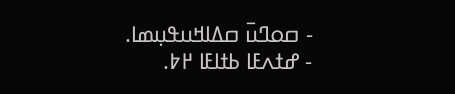- ߛߋߣߎ߫ ߛߡߊߞߎߟߎ߲ߘߊ.
- ߝߙߍߓߊ ߕߙߊߓߊ ߂߈.